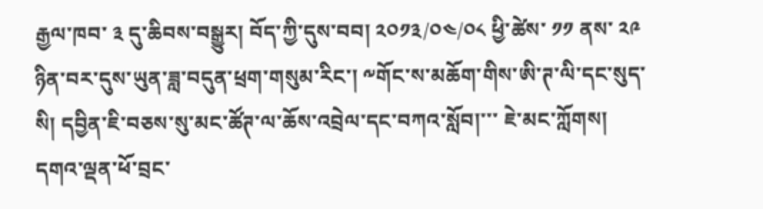རྒྱལ་ཁབ་ ༣ དུ་ཆིབས་བསྒྱུར། བོད་ཀྱི་དུས་བབ། ༢༠༡༣/༠༤/༠༨ ཕྱི་ཚེས་ ༡༡ ནས་ ༢༩ ཉིན་བར་དུས་ཡུན་ཟླ་བདུན་ཕྲག་གསུམ་རིང་། ༸གོང་ས་མཆོག་གིས་ཨི་ཊ་ལི་དང་སུད་སི། དབྱིན་ཇི་བཅས་སུ་མང་ཚོཊ་ལ་ཆོས་འབྲེལ་དང་བཀའ་སློབ།་་་ ཇེ་མང་ཀློགས།
དགའ་ལྡན་ཕོ་བྲང་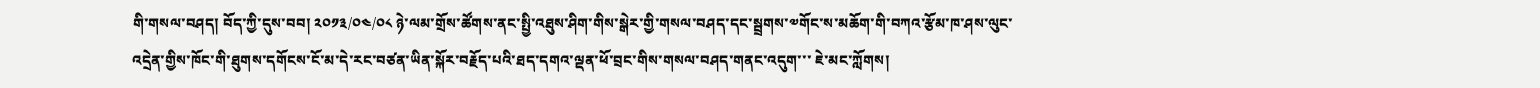གི་གསལ་བཤད། བོད་ཀྱི་དུས་བབ། ༢༠༡༣/༠༤/༠༨ ཉེ་ལམ་གྲོས་ཚོགས་ནང་སྤྱི་འཐུས་ཤིག་གིས་སྒེར་གྱི་གསལ་བཤད་དང་སྦྲགས་༧གོང་ས་མཆོག་གི་བཀའ་རྩོམ་ཁ་ཤས་ལུང་འདྲེན་གྱིས་ཁོང་གི་ཐུགས་དགོངས་ངོ་མ་དེ་རང་བཙན་ཡིན་སྐོར་བརྗོད་པའི་ཐད་དགའ་ལྡན་ཕོ་བྲང་གིས་གསལ་བཤད་གནང་འདུག་་་ ཇེ་མང་ཀློགས།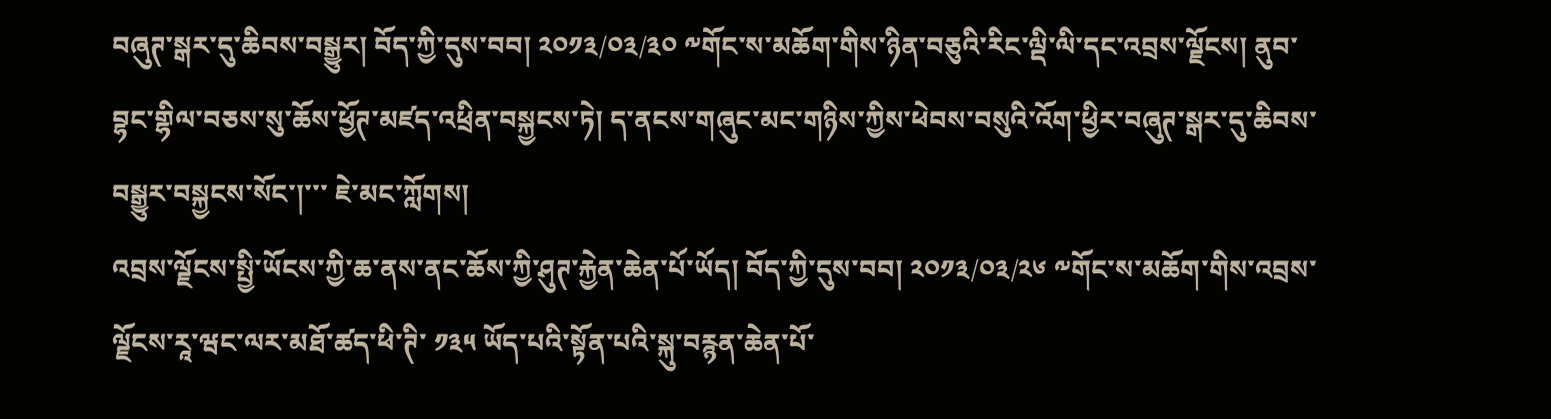བཞུཊ་སྒར་དུ་ཆིབས་བསྒྱུར། བོད་ཀྱི་དུས་བབ། ༢༠༡༣/༠༣/༣༠ ༸གོང་ས་མཆོག་གིས་ཉིན་བཅུའི་རིང་ལྡི་ལི་དང་འབྲས་ལྗོངས། ནུབ་བྷང་གྷིལ་བཅས་སུ་ཆོས་ཕྱོཊ་མཛད་འཕྲིན་བསྐྱངས་ཏེ། ད་ནངས་གཞུང་མང་གཉིས་ཀྱིས་ཕེབས་བསུའི་འོག་ཕྱིར་བཞུཊ་སྒར་དུ་ཆིབས་བསྒྱུར་བསྐྱངས་སོང་།་་་ ཇེ་མང་ཀློགས།
འབྲས་ལྗོངས་སྤྱི་ཡོངས་ཀྱི་ཆ་ནས་ནང་ཆོས་ཀྱི་ཤུཊ་རྐྱེན་ཆེན་པོ་ཡོད། བོད་ཀྱི་དུས་བབ། ༢༠༡༣/༠༣/༢༦ ༸གོང་ས་མཆོག་གིས་འབྲས་ལྗོངས་རཱ་ཝང་ལར་མཐོ་ཚད་ཕི་ཊི་ ༡༣༥ ཡོད་པའི་སྟོན་པའི་སྐུ་བརྙན་ཆེན་པོ་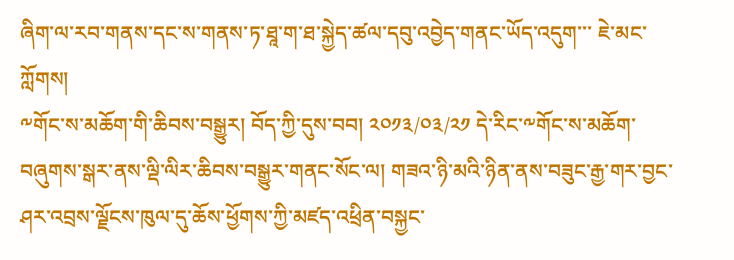ཞིག་ལ་རབ་གནས་དང་ས་གནས་ཏ་ཐཱ་ག་ཐ་སྐྱེད་ཚལ་དབུ་འབྱེད་གནང་ཡོད་འདུག་་་ ཇེ་མང་ཀློགས།
༸གོང་ས་མཆོག་གི་ཆིབས་བསྒྱུར། བོད་ཀྱི་དུས་བབ། ༢༠༡༣/༠༣/༢༡ དེ་རིང་༸གོང་ས་མཆོག་བཞུགས་སྒར་ནས་ལྡི་ལིར་ཆིབས་བསྒྱུར་གནང་སོང་ལ། གཟའ་ཉི་མའི་ཉིན་ནས་བཟུང་རྒྱ་གར་བྱང་ཤར་འབྲས་ལྗོངས་ཁུལ་དུ་ཆོས་ཕྱོགས་ཀྱི་མཛད་འཕྲིན་བསྐྱང་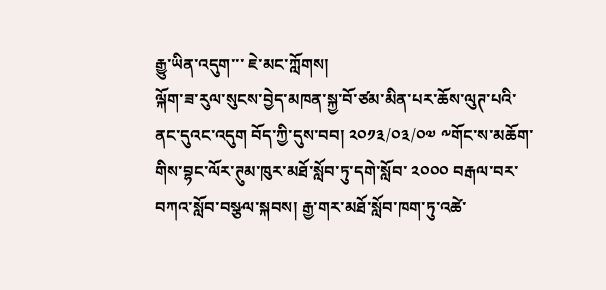རྒྱུ་ཡིན་འདུག་་་ ཇེ་མང་ཀློགས།
ལྐོག་ཟ་རུལ་སུངས་བྱེད་མཁན་སྐྱ་བོ་ཙམ་མིན་པར་ཆོས་ལུཊ་པའི་ནང་དུའང་འདུག བོད་ཀྱི་དུས་བབ། ༢༠༡༣/༠༣/༠༧ ༸གོང་ས་མཆོག་གིས་བྷང་ལོར་ཊུམ་ཁུར་མཐོ་སློབ་ཏུ་དགེ་སློབ་ ༢༠༠༠ བརྒལ་བར་བཀའ་སློབ་བསྩལ་སྐབས། རྒྱ་གར་མཐོ་སློབ་ཁག་ཏུ་འཚེ་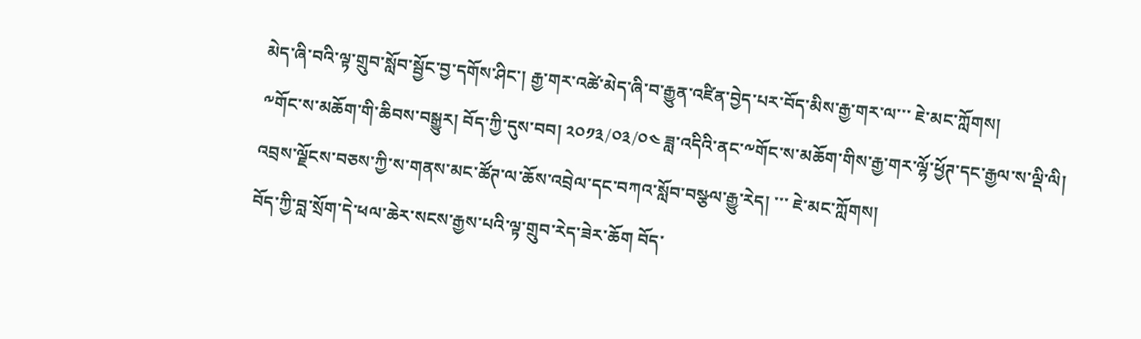མེད་ཞི་བའི་ལྟ་གྲུབ་སློབ་སྦྱོང་བྱ་དགོས་ཤིང་། རྒྱ་གར་འཚེ་མེད་ཞི་བ་རྒྱུན་འཛིན་བྱེད་པར་བོད་མིས་རྒྱ་གར་ལ་་་ ཇེ་མང་ཀློགས།
༸གོང་ས་མཆོག་གི་ཆིབས་བསྒྱུར། བོད་ཀྱི་དུས་བབ། ༢༠༡༣/༠༣/༠༤ ཟླ་འདིའི་ནང་༸གོང་ས་མཆོག་གིས་རྒྱ་གར་ལྷོ་ཕྱོཊ་དང་རྒྱལ་ས་ལྡི་ལི། འབྲས་ལྗོངས་བཅས་ཀྱི་ས་གནས་མང་ཚོཊ་ལ་ཆོས་འབྲེལ་དང་བཀའ་སློབ་བསྩལ་རྒྱུ་རེད། ་་་ ཇེ་མང་ཀློགས།
བོད་ཀྱི་བླ་སྲོག་དེ་ཕལ་ཆེར་སངས་རྒྱས་པའི་ལྟ་གྲུབ་རེད་ཟེར་ཆོག བོད་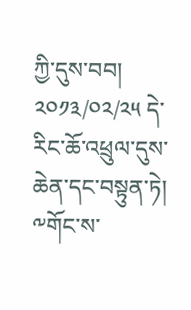ཀྱི་དུས་བབ། ༢༠༡༣/༠༢/༢༥ དེ་རིང་ཆོ་འཕྲུལ་དུས་ཆེན་དང་བསྟུན་ཏེ། ༸གོང་ས་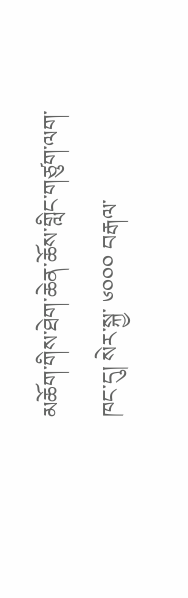མཆོག་གིས་ཐེག་ཆེན་ཆོས་གླིང་གཙུག་ལག་ཁང་དུ། སེར་སྐྱ་ ༦༠༠༠ བརྒལ་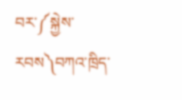བར་༼སྐྱེས་རབས༽བཀའ་ཁྲིད་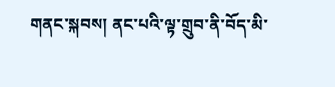གནང་སྐབས། ནང་པའི་ལྟ་གྲུབ་ནི་བོད་མི་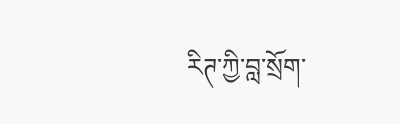རིཊ་ཀྱི་བླ་སྲོག་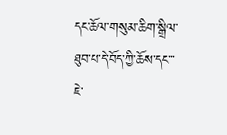དང་ཆོལ་གསུམ་ཆིག་སྒྲིལ་ཐུབ་པ་དེ་བོད་ཀྱི་ཆོས་དང་་་ ཇེ་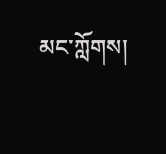མང་ཀློགས།